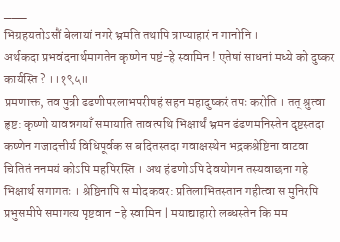___
भिग्रहयतोऽसौं बेलायां नगरे भ्रमति तथापि त्राप्याहारं न गानोनि ।
अर्थकदा प्रभवंदनार्थमागतेन कृष्णेन पष्टं-हे स्वामिन ! एतेषां साधनां मध्ये को दुष्कर कार्यस्ति ? ।।१९५॥
प्रमणाक्त, तव पुत्री ढढणीपरलाभपरीषहं सहन महादुष्करं तपः करोति । तत् श्रुत्वा हृष्ट: कृष्णो यावन्नगयाँ समायाति तावत्पथि भिक्षार्थं भ्रमन ढंढणमनिस्तेन दृष्टस्तदा कष्णेन गजादत्तीर्य विधिपूर्वक स बदितस्तदा गवाक्षस्थेन भद्रकश्रेष्टिना वाटवा चितितं ननमयं कोऽपि महपिरस्ति । अथ हंढणोऽपि देवयोगन तस्यवाछना गहे भिक्षार्थ सगागतः । श्रेष्ठिनापि स मोदकवर: प्रतिलाभितस्तान गहीत्वा स मुनिरपि प्रभुसमीपे समागत्य पृष्टवान -हे स्वामिन | मयाद्याहारो लब्धस्तेन कि मम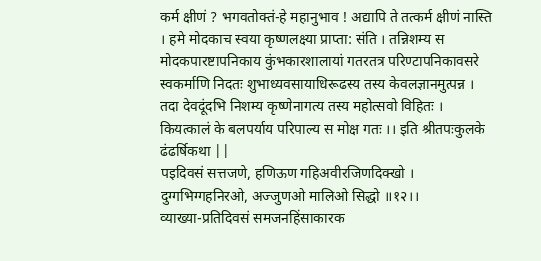कर्म क्षीणं ? भगवतोक्तं-हे महानुभाव ! अद्यापि ते तत्कर्म क्षीणं नास्ति । हमे मोदकाच स्वया कृष्णलक्ष्या प्राप्ता: संति । तन्निशम्य स मोदकपारष्टापनिकाय कुंभकारशालायां गतरतत्र परिण्टापनिकावसरे स्वकर्माणि निदतः शुभाध्यवसायाधिरूढस्य तस्य केवलज्ञानमुत्पन्न । तदा देवदूंदभि निशम्य कृष्णेनागत्य तस्य महोत्सवो विहितः । कियत्कालं के बलपर्याय परिपाल्य स मोक्ष गतः ।। इति श्रीतपःकुलके ढंढर्षिकथा ||
पइदिवसं सत्तजणे, हणिऊण गहिअवीरजिणदिक्खो । दुग्गभिग्गहनिरओ, अज्जुणओ मालिओ सिद्धो ॥१२।।
व्याख्या-प्रतिदिवसं समजनहिंसाकारक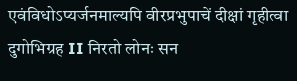एवंविधोऽप्यर्जनमाल्यपि वीरप्रभुपाचें दीक्षां गृहीत्वा दुगोभिग्रह II निरतो लोनः सन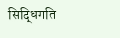सिद्धिगति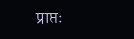प्राप्तः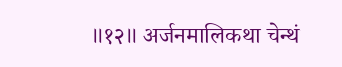॥१२॥ अर्जनमालिकथा चेन्थं